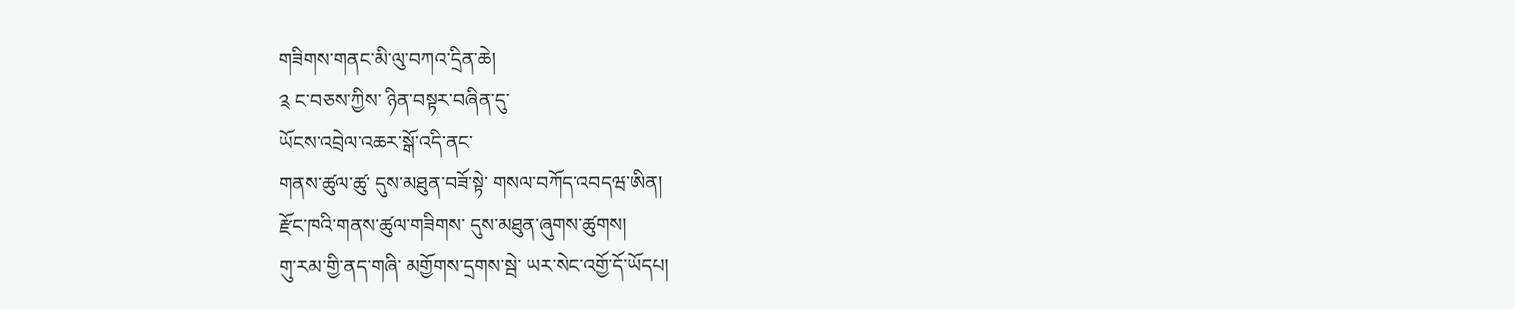གཟིགས་གནང་མི་ལུ་བཀའ་དྲིན་ཆེ།
༉ ང་བཅས་ཀྱིས་ ཉིན་བསྟར་བཞིན་དུ་
ཡོངས་འབྲེལ་འཆར་སྒོ་འདི་ནང་
གནས་ཚུལ་ཚུ་ དུས་མཐུན་བཟོ་སྟེ་ གསལ་བཀོད་འབདཝ་ཨིན།
རྫོང་ཁའི་གནས་ཚུལ་གཟིགས་ དུས་མཐུན་ཞུགས་ཚུགས།
གུ་རམ་གྱི་ནད་གཞི་ མགྱོགས་དྲགས་སྦེ་ ཡར་སེང་འགྱོ་དོ་ཡོདཔ།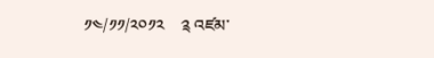༡༤/༡༡/༢༠༡༢    ༉ འཛམ་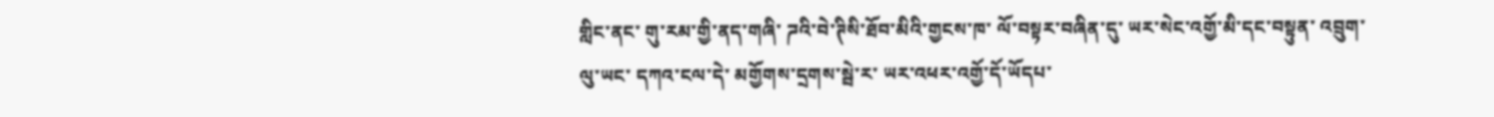གླིང་ནང་ གུ་རམ་གྱི་ནད་གཞི་ ཌའི་བེ་ཊིསི་ཐོབ་མིའི་གྱངས་ཁ་ ལོ་བསྟར་བཞིན་དུ་ ཡར་སེང་འགྱོ་མི་དང་བསྟུན་ འབྲུག་ལུ་ཡང་ དཀའ་ངལ་དེ་ མགྱོགས་དྲགས་སྦེ་ར་ ཡར་འཕར་འགྱོ་དོ་ཡོདཔ་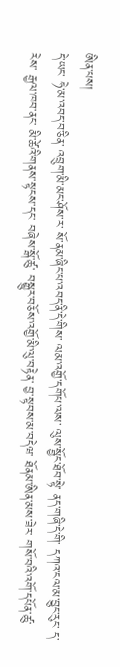ཨིན་པས།
དེ་ཡང་ ཧེ་མ་འབད་བ་ཅིན་ འབྲུག་མི་མང་ཤོས་ར་ སོ་ནམ་ཞིང་པ་འབད་ནི་དེ་གིས་ ལམ་འགྱོ་དགོཔ་ལས་ ལུས་སྦྱོང་ཐོབ་སྟེ་ ནད་གཞི་དེ་གི་ དཀའ་ངལ་མ་བྱུང་རུང་ ད་རེས་ རྒྱལ་ཁབ་ནང་ མི་ཚེའི་གནས་སྟངས་དང་ བཞེས་སྒོ་ཚུ་ བསྒྱུར་བཅོས་འགྱོ་མི་ལུ་བརྟེན་ བྱ་སྟབས་མ་བདེཝ་ ཐོནམ་ཨིན་མས་ཟེར་ གསོ་བའི་འགོ་དཔོན་ཚུ་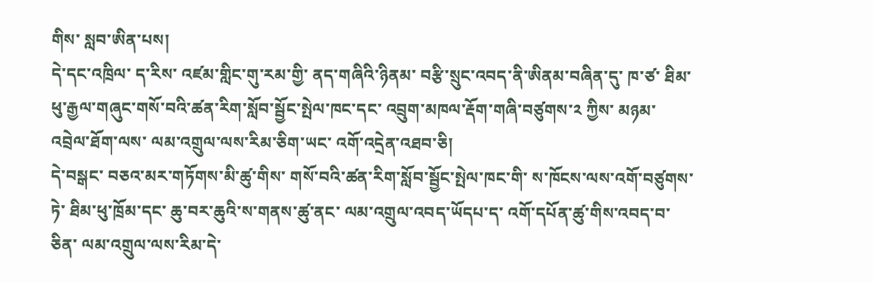གིས་ སླབ་ཨིན་པས།
དེ་དང་འཁྲིལ་ ད་རིས་ འཛམ་གླིང་གུ་རམ་གྱི་ ནད་གཞིའི་ཉིནམ་ བརྩི་སྲུང་འབད་ནི་ཨིནམ་བཞིན་དུ་ ཁ་ཙ་ ཐིམ་ཕུ་རྒྱལ་གཞུང་གསོ་བའི་ཚན་རིག་སློབ་སྦྱོང་སྤེལ་ཁང་དང་ འབྲུག་མཁལ་རྡོག་གཞི་བཙུགས་༢ ཀྱིས་ མཉམ་འབྲེལ་ཐོག་ལས་ ལམ་འགྲུལ་ལས་རིམ་ཅིག་ཡང་ འགོ་འདྲེན་འཐབ་ཅི།
དེ་བསྒང་ བཅའ་མར་གཏོགས་མི་ཚུ་གིས་ གསོ་བའི་ཚན་རིག་སློབ་སྦྱོང་སྤེལ་ཁང་གི་ ས་ཁོངས་ལས་འགོ་བཙུགས་ཏེ་ ཐིམ་ཕུ་ཁྲོམ་དང་ ཆུ་བར་ཆུའི་ས་གནས་ཚུ་ནང་ ལམ་འགྲུལ་འབད་ཡོདཔ་ད་ འགོ་དཔོན་ཚུ་གིས་འབད་བ་ཅིན་ ལམ་འགྲུལ་ལས་རིམ་དེ་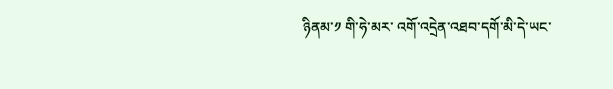ཉིནམ་༡ གི་ཧེ་མར་ འགོ་འདྲེན་འཐབ་དགོ་མི་དེ་ཡང་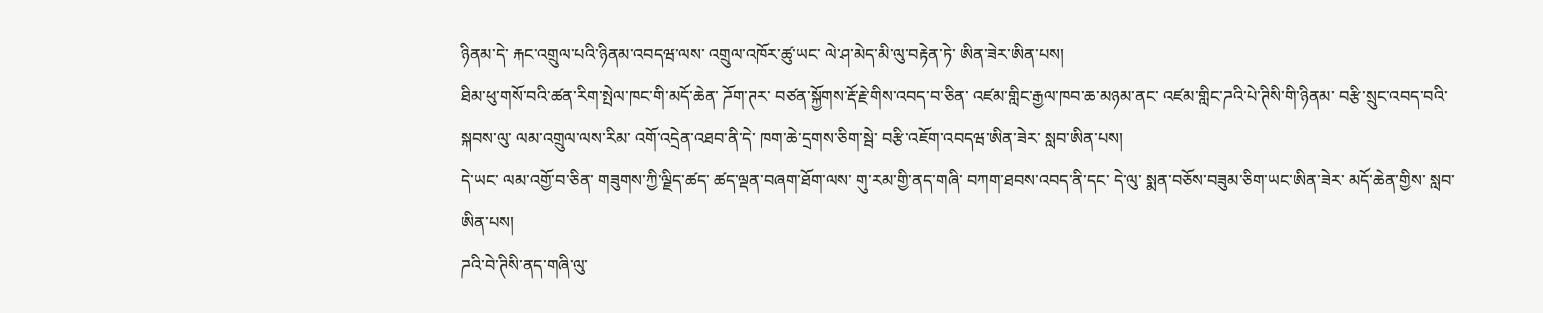ཉིནམ་དེ་ རྐང་འགྲུལ་པའི་ཉིནམ་འབདཝ་ལས་ འགྲུལ་འཁོར་ཚུ་ཡང་ ལེ་ཤ་མེད་མི་ལུ་བརྟེན་ཏེ་ ཨིན་ཟེར་ཨིན་པས།
ཐིམ་ཕུ་གསོ་བའི་ཚན་རིག་སྤེལ་ཁང་གི་མདོ་ཆེན་ ཌོག་ཊར་ བཙན་སྐྱོགས་རྡོ་རྗེ་གིས་འབད་བ་ཅིན་ འཛམ་གླིང་རྒྱལ་ཁབ་ཆ་མཉམ་ནང་ འཛམ་གླིང་ཌའི་པེ་ཊིསི་གི་ཉིནམ་ བརྩི་སྲུང་འབད་བའི་སྐབས་ལུ་ ལམ་འགྲུལ་ལས་རིམ་ འགོ་འདྲེན་འཐབ་ནི་དེ་ ཁག་ཆེ་དྲགས་ཅིག་སྦེ་ བརྩི་འཇོག་འབདཝ་ཨིན་ཟེར་ སླབ་ཨིན་པས།
དེ་ཡང་ ལམ་འགྱོ་བ་ཅིན་ གཟུགས་ཀྱི་ལྗིད་ཚད་ ཚད་ལྡན་བཞག་ཐོག་ལས་ གུ་རམ་གྱི་ནད་གཞི་ བཀག་ཐབས་འབད་ནི་དང་ དེ་ལུ་ སྨན་བཅོས་བཟུམ་ཅིག་ཡང་ཨིན་ཟེར་ མདོ་ཆེན་གྱིས་ སླབ་ཨིན་པས།
ཌའི་བེ་ཊིསི་ནད་གཞི་ལུ་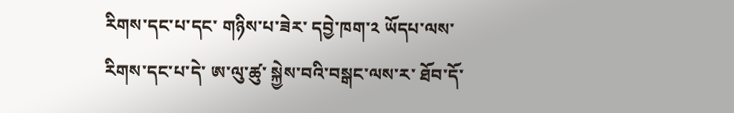རིགས་དང་པ་དང་ གཉིས་པ་ཟེར་ དབྱེ་ཁག་༢ ཡོདཔ་ལས་ རིགས་དང་པ་དེ་ ཨ་ལུ་ཚུ་ སྐྱེས་བའི་བསྒང་ལས་ར་ ཐོབ་དོ་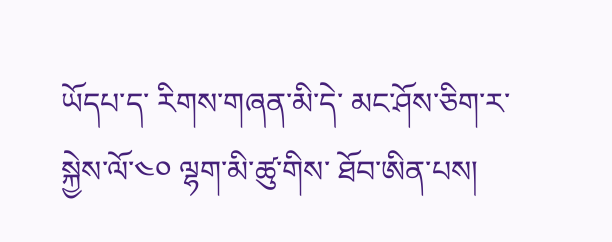ཡོདཔ་ད་ རིགས་གཞན་མི་དེ་ མང་ཤོས་ཅིག་ར་ སྐྱེས་ལོ་༤༠ ལྷག་མི་ཚུ་གིས་ ཐོབ་ཨིན་པས།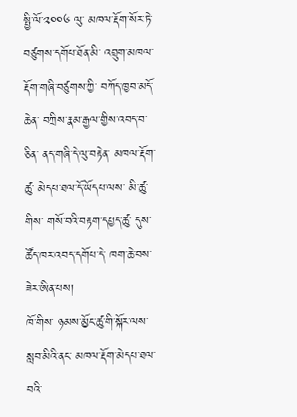སྤྱི་ལོ་༢༠༠༦ ལུ་ མཁལ་རྡོག་སོར་ཏེ་ བཙུགས་དགོཔ་ཐོན་མི་ འབྲུག་མཁལ་རྡོག་གཞི་བཙུགས་ཀྱི་ བཀོད་ཁྱབ་མདོ་ཆེན་ བཀྲིས་རྣམ་རྒྱལ་གྱིས་འབད་བ་ཅིན་ ནད་གཞི་དེ་ལུ་བརྟེན་ མཁལ་རྡོག་ཚུ་ མེདཔ་ཐལ་དོ་ཡོདཔ་ལས་ མི་ཚུ་གིས་ གསོ་བའི་བརྟག་དཔྱད་ཚུ་ དུས་ཚོད་ཁར་འབད་དགོཔ་དེ་ ཁག་ཆེ་བས་ཟེར་ཨིན་པས།
ཁོ་གིས་ ཉམས་མྱོང་ཚུ་གི་སྐོར་ལས་ སླབ་མིའི་ནང་ མཁལ་རྡོག་མེདཔ་ཐལ་བའི་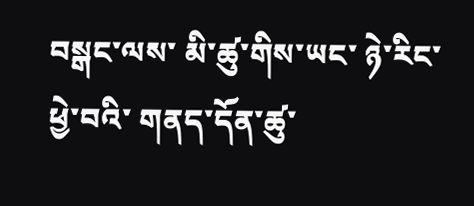བསྒང་ལས་ མི་ཚུ་གིས་ཡང་ ཉེ་རིང་ཕྱེ་བའི་ གནད་དོན་ཚུ་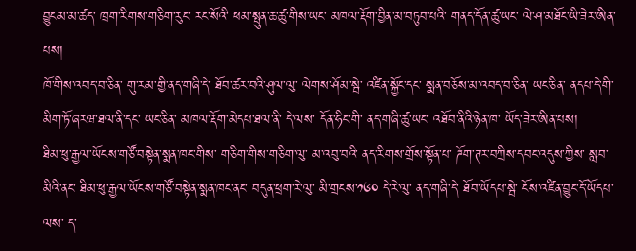བྱུངམ་མ་ཚད་ ཁྲག་རིགས་གཅིག་རུང་ རང་སོའི་ ཕམ་སྤུན་ཆ་ཚུ་གིས་ཡང་ མཁལ་རྡོག་བྱིན་མ་བཏུབ་པའི་ གནད་དོན་ཚུ་ཡང་ ལེ་ཤ་མཐོང་ཡི་ཟེར་ཨིན་པས།
ཁོ་གིས་འབད་བ་ཅིན་ གུ་རམ་གྱི་ནད་གཞི་དེ་ ཐོབ་ཚར་བའི་ཤུལ་ལུ་ ལེགས་ཤོམ་སྦེ་ འཛིན་སྐྱོང་དང་ སྨན་བཅོས་མ་འབད་བ་ཅིན་ ཡང་ཅིན་ ནདཔ་དེ་གི་ མིག་ཏོ་ཞརཝ་ཐལ་ནི་དང་ ཡང་ཅིན་ མཁལ་རྡོག་མེདཔ་ཐལ་ནི་ དེ་ལས་ དོན་ཧིང་གི་ ནད་གཞི་ཚུ་ཡང་ འཐོབ་ནིའི་ཉེན་ཁ་ ཡོད་ཟེར་ཨིན་པས།
ཐིམ་ཕུ་རྒྱལ་ཡོངས་གཙོ་བསྟེན་སྨན་ཁང་གིས་ གཅིག་གིས་གཅིག་ལུ་ མ་འབུ་བའི་ ནད་རིགས་གྲོས་སྟོན་པ་ ཌོག་ཊར་བཀྲིས་དབང་འདུས་ཀྱིས་ སླབ་མིའི་ནང་ ཐིམ་ཕུ་རྒྱལ་ཡོངས་གཙོ་བསྟེན་སྨན་ཁང་ནང་ བདུན་ཕྲག་རེ་ལུ་ མི་གྲངས་༡༦༠ དེ་རེ་ལུ་ ནད་གཞི་དེ་ ཐོབ་ཡོདཔ་སྦེ་ ངོས་འཛིན་བྱུང་དོ་ཡོདཔ་ལས་ ད་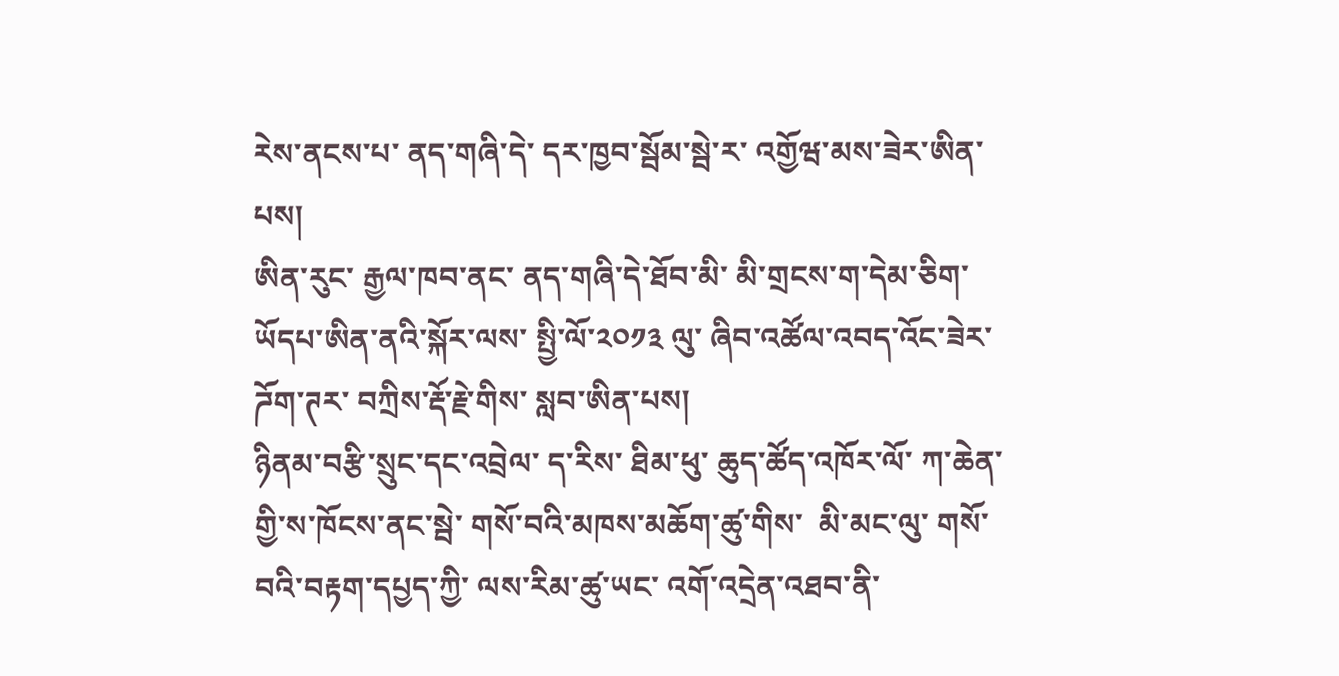རེས་ནངས་པ་ ནད་གཞི་དེ་ དར་ཁྱབ་སྦོམ་སྦེ་ར་ འགྱོཝ་མས་ཟེར་ཨིན་པས།
ཨིན་རུང་ རྒྱལ་ཁབ་ནང་ ནད་གཞི་དེ་ཐོབ་མི་ མི་གྲངས་ག་དེམ་ཅིག་ ཡོདཔ་ཨིན་ནའི་སྐོར་ལས་ སྤྱི་ལོ་༢༠༡༣ ལུ་ ཞིབ་འཚོལ་འབད་འོང་ཟེར་ ཌོག་ཊར་ བཀྲིས་རྡོ་རྗེ་གིས་ སླབ་ཨིན་པས།
ཉིནམ་བརྩི་སྲུང་དང་འབྲེལ་ ད་རིས་ ཐིམ་ཕུ་ ཆུད་ཚོད་འཁོར་ལོ་ ཀ་ཆེན་གྱི་ས་ཁོངས་ནང་སྦེ་ གསོ་བའི་མཁས་མཆོག་ཚུ་གིས་  མི་མང་ལུ་ གསོ་བའི་བརྟག་དཔྱད་ཀྱི་ ལས་རིམ་ཚུ་ཡང་ འགོ་འདྲེན་འཐབ་ནི་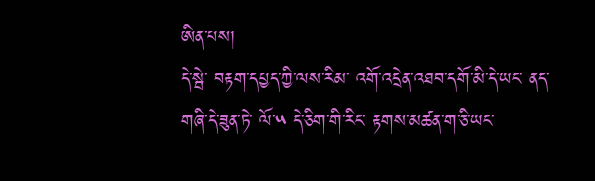ཨིན་པས།
དེ་སྦེ་ བརྟག་དཔྱད་ཀྱི་ལས་རིམ་ འགོ་འདྲེན་འཐབ་དགོ་མི་དེ་ཡང་ ནད་གཞི་དེ་ཟུན་ཏེ་ ལོ་༥ དེ་ཅིག་གི་རིང་ རྟགས་མཚན་ག་ཅི་ཡང་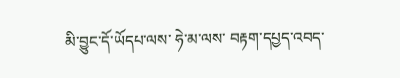མི་བྱུང་དོ་ཡོདཔ་ལས་ ཧེ་མ་ལས་ བརྟག་དཔྱད་འབད་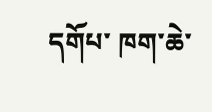དགོཔ་ ཁག་ཆེ་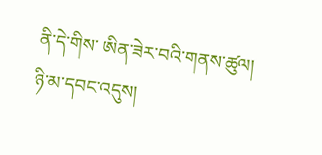ནི་དེ་གིས་ ཨིན་ཟེར་བའི་གནས་ཚུལ།
ཉི་མ་དབང་འདུས།